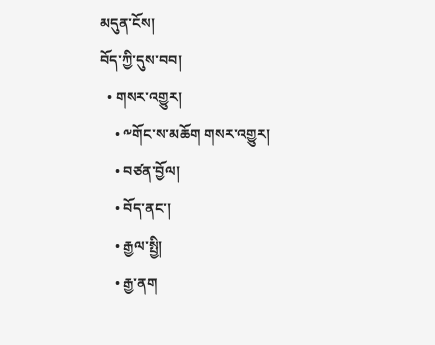མདུན་ངོས།
བོད་ཀྱི་དུས་བབ།
  • གསར་འགྱུར།
    • ༸གོང་ས་མཆོག གསར་འགྱུར།
    • བཙན་བྱོལ།
    • བོད་ནང་།
    • རྒྱལ་སྤྱི།
    • རྒྱ་ནག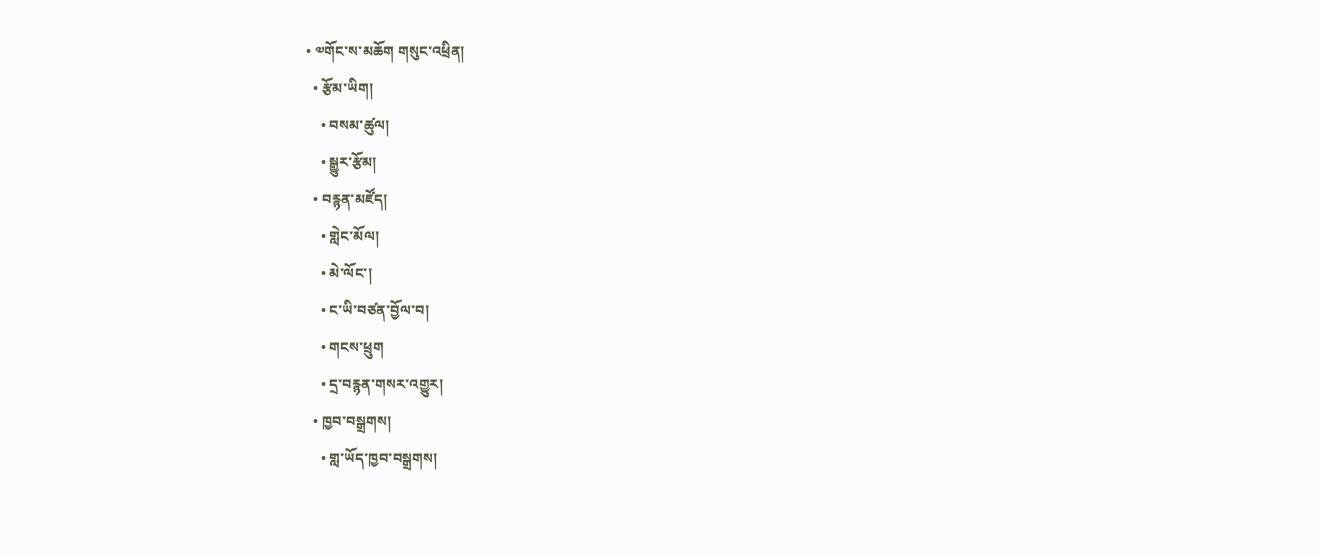• ༧གོང་ས་མཆོག གསུང་འཕྲིན།
  • རྩོམ་ཡིག།
    • བསམ་ཚུལ།
    • སྒྱུར་རྩོམ།
  • བརྙན་མཛོད།
    • གླེང་མོལ།
    • མེ་ལོང་།
    • ང་ཡི་བཙན་བྱོལ་བ།
    • གངས་ཕྲུག
    • དྲ་བརྙན་གསར་འགྱུར།
  • ཁྱབ་བསྒྲགས།
    • གླ་ཡོད་ཁྱབ་བསྒྲགས།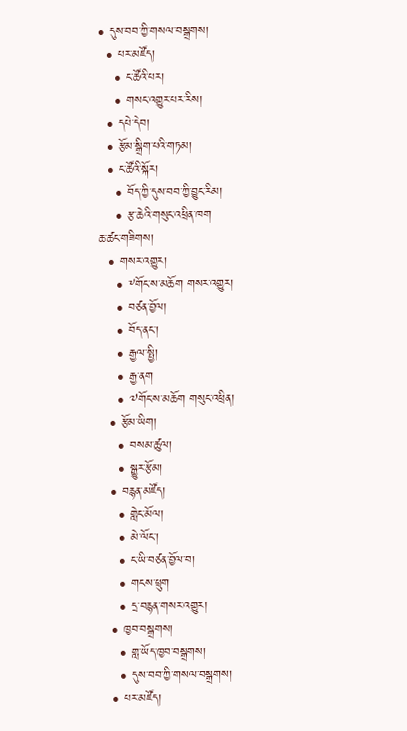• དུས་བབ་ཀྱི་གསལ་བསྒྲགས།
  • པར་མཛོད།
    • ང་ཚོའི་པར།
    • གསང་འགྱུར་པར་རིས།
  • དཔེ་དེབ།
  • རྩོམ་སྒྲིག་པའི་གཏམ།
  • ང་ཚོའི་སྐོར།
    • བོད་ཀྱི་དུས་བབ་ཀྱི་བྱུང་རིམ།
    • རྩ་ཆེའི་གསུང་འཕྲིན་ཁག
ཆ་ཚང་གཟིགས།
  • གསར་འགྱུར།
    • ༸གོང་ས་མཆོག གསར་འགྱུར།
    • བཙན་བྱོལ།
    • བོད་ནང་།
    • རྒྱལ་སྤྱི།
    • རྒྱ་ནག
    • ༧གོང་ས་མཆོག གསུང་འཕྲིན།
  • རྩོམ་ཡིག།
    • བསམ་ཚུལ།
    • སྒྱུར་རྩོམ།
  • བརྙན་མཛོད།
    • གླེང་མོལ།
    • མེ་ལོང་།
    • ང་ཡི་བཙན་བྱོལ་བ།
    • གངས་ཕྲུག
    • དྲ་བརྙན་གསར་འགྱུར།
  • ཁྱབ་བསྒྲགས།
    • གླ་ཡོད་ཁྱབ་བསྒྲགས།
    • དུས་བབ་ཀྱི་གསལ་བསྒྲགས།
  • པར་མཛོད།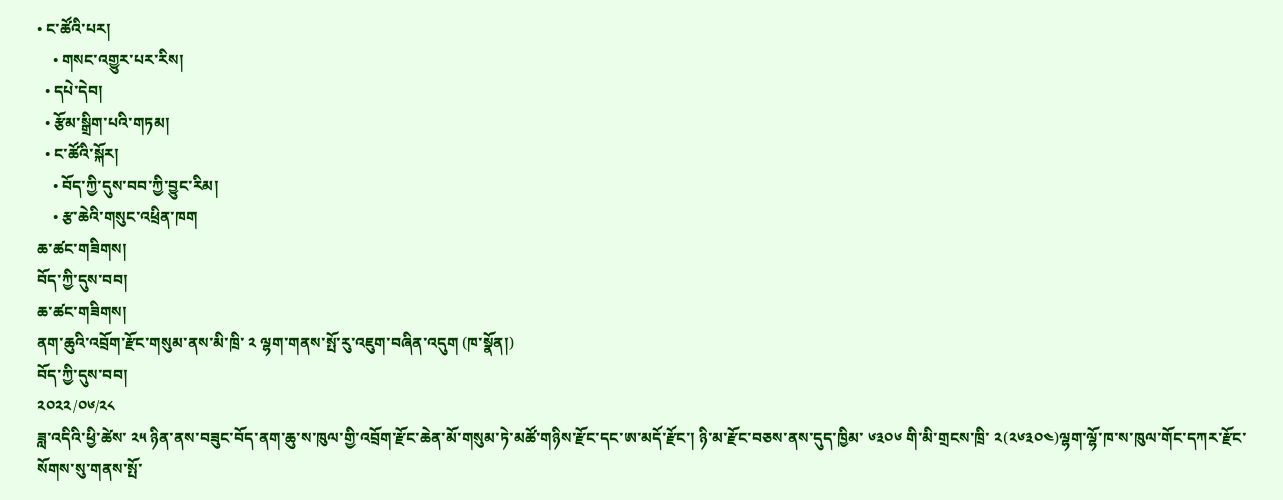• ང་ཚོའི་པར།
    • གསང་འགྱུར་པར་རིས།
  • དཔེ་དེབ།
  • རྩོམ་སྒྲིག་པའི་གཏམ།
  • ང་ཚོའི་སྐོར།
    • བོད་ཀྱི་དུས་བབ་ཀྱི་བྱུང་རིམ།
    • རྩ་ཆེའི་གསུང་འཕྲིན་ཁག
ཆ་ཚང་གཟིགས།
བོད་ཀྱི་དུས་བབ།
ཆ་ཚང་གཟིགས།
ནག་ཆུའི་འབྲོག་རྫོང་གསུམ་ནས་མི་ཁྲི་ ༢ ལྷག་གནས་སྤོ་རུ་འཇུག་བཞིན་འདུག (ཁ་སྣོན།)
བོད་ཀྱི་དུས་བབ།
༢༠༢༢/༠༦/༢༨
ཟླ་འདིའི་ཕྱི་ཚེས་ ༢༥ ཉིན་ནས་བཟུང་བོད་ནག་ཆུ་ས་ཁུལ་གྱི་འབྲོག་རྫོང་ཆེན་མོ་གསུམ་ཏེ་མཚོ་གཉིས་རྫོང་དང་ཨ་མདོ་རྫོང་། ཉི་མ་རྫོང་བཅས་ནས་དུད་ཁྱིམ་ ༦༣༠༦ གི་མི་གྲངས་ཁྲི་ ༢(༢༦༣༠༤)ལྷག་ལྷོ་ཁ་ས་ཁུལ་གོང་དཀར་རྫོང་སོགས་སུ་གནས་སྤོ་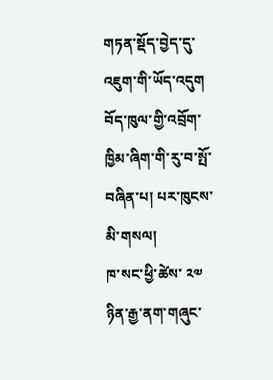གཏན་སྡོད་བྱེད་དུ་འཇུག་གི་ཡོད་འདུག
བོད་ཁུལ་གྱི་འབྲོག་ཁྱིམ་ཞིག་གི་རུ་བ་སྤོ་བཞིན་པ། པར་ཁུངས་མི་གསལ།
ཁ་སང་ཕྱི་ཚེས་ ༢༧ ཉིན་རྒྱ་ནག་གཞུང་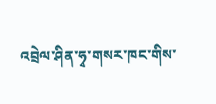འབྲེལ་ཤིན་ཧྭ་གསར་ཁང་གིས་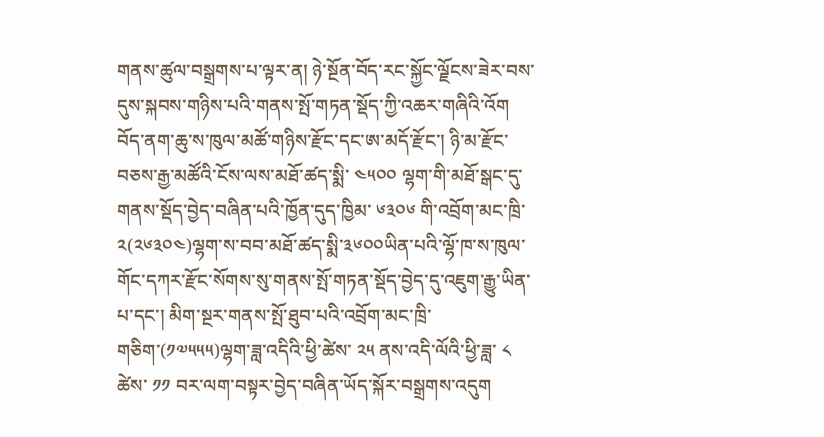གནས་ཚུལ་བསྒྲགས་པ་ལྟར་ན། ཉེ་སྔོན་བོད་རང་སྐྱོང་ལྗོངས་ཟེར་བས་དུས་སྐབས་གཉིས་པའི་གནས་སྤོ་གཏན་སྡོད་ཀྱི་འཆར་གཞིའི་འོག བོད་ནག་ཆུ་ས་ཁུལ་མཚོ་གཉིས་རྫོང་དང་ཨ་མདོ་རྫོང་། ཉི་མ་རྫོང་བཅས་རྒྱ་མཚོའི་ངོས་ལས་མཐོ་ཚད་སྨི་ ༤༥༠༠ ལྷག་གི་མཐོ་སྒང་དུ་གནས་སྡོད་བྱེད་བཞིན་པའི་ཁྱོན་དུད་ཁྱིམ་ ༦༣༠༦ གི་འབྲོག་མང་ཁྲི་ ༢(༢༦༣༠༤)ལྷག་ས་བབ་མཐོ་ཚད་སྨི་༣༦༠༠ཡིན་པའི་ལྷོ་ཁ་ས་ཁུལ་གོང་དཀར་རྫོང་སོགས་སུ་གནས་སྤོ་གཏན་སྡོད་བྱེད་དུ་འཇུག་རྒྱུ་ཡིན་པ་དང་། མིག་སྔར་གནས་སྤོ་ཐུབ་པའི་འབྲོག་མང་ཁྲི་གཅིག་(༡༧༥༥༥)ལྷག་ཟླ་འདིའི་ཕྱི་ཚེས་ ༢༥ ནས་འདི་ལོའི་ཕྱི་ཟླ་ ༨ ཚེས་ ༡༡ བར་ལག་བསྟར་བྱེད་བཞིན་ཡོད་སྐོར་བསྒྲགས་འདུག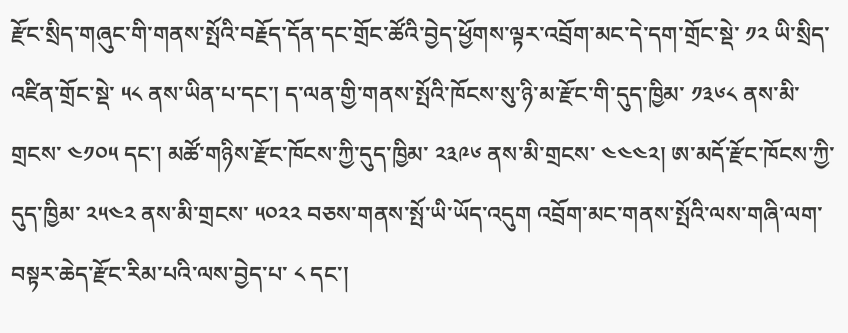རྫོང་སྲིད་གཞུང་གི་གནས་སྤོའི་བརྗོད་དོན་དང་གྲོང་ཚོའི་བྱེད་ཕྱོགས་ལྟར་འབྲོག་མང་དེ་དག་གྲོང་སྡེ་ ༡༢ ཡི་སྲིད་འཛིན་གྲོང་སྡེ་ ༥༨ ནས་ཡིན་པ་དང་། ད་ལན་གྱི་གནས་སྤོའི་ཁོངས་སུ་ཉི་མ་རྫོང་གི་དུད་ཁྱིམ་ ༡༣༦༨ ནས་མི་གྲངས་ ༤༡༠༥ དང་། མཚོ་གཉིས་རྫོང་ཁོངས་ཀྱི་དུད་ཁྱིམ་ ༢༣༩༦ ནས་མི་གྲངས་ ༤༤༤༢། ཨ་མདོ་རྫོང་ཁོངས་ཀྱི་དུད་ཁྱིམ་ ༢༥༤༢ ནས་མི་གྲངས་ ༥༠༢༢ བཅས་གནས་སྤོ་ཡི་ཡོད་འདུག འབྲོག་མང་གནས་སྤོའི་ལས་གཞི་ལག་བསྟར་ཆེད་རྫོང་རིམ་པའི་ལས་བྱེད་པ་ ༨ དང་།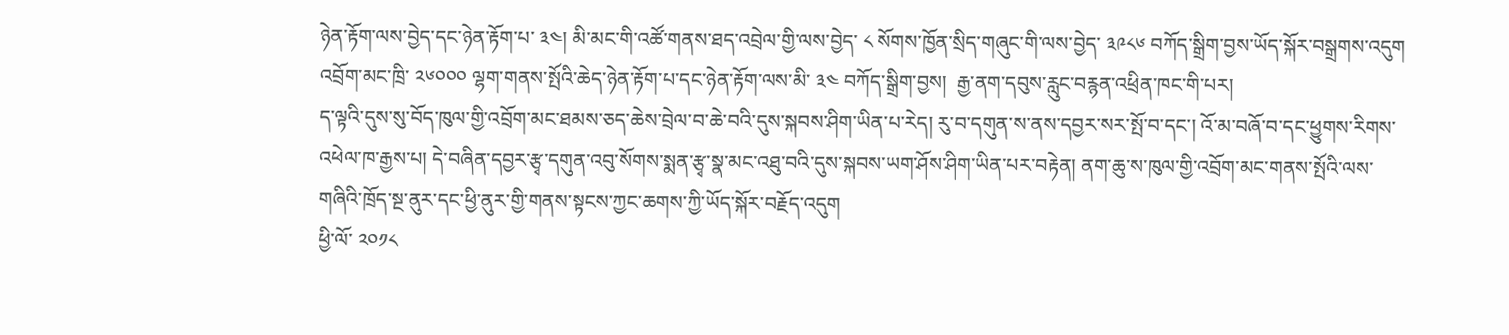ཉེན་རྟོག་ལས་བྱེད་དང་ཉེན་རྟོག་པ་ ༣༤། མི་མང་གི་འཚོ་གནས་ཐད་འབྲེལ་གྱི་ལས་བྱེད་ ༨ སོགས་ཁྱོན་སྲིད་གཞུང་གི་ལས་བྱེད་ ༣༩༨༦ བཀོད་སྒྲིག་བྱས་ཡོད་སྐོར་བསྒྲགས་འདུག
འབྲོག་མང་ཁྲི་ ༢༦༠༠༠ ལྷག་གནས་སྤོའི་ཆེད་ཉེན་རྟོག་པ་དང་ཉེན་རྟོག་ལས་མི་ ༣༤ བཀོད་སྒྲིག་བྱས།  རྒྱ་ནག་དབུས་རླུང་བརྙན་འཕྲིན་ཁང་གི་པར།
ད་ལྟའི་དུས་སུ་བོད་ཁུལ་གྱི་འབྲོག་མང་ཐམས་ཅད་ཆེས་བྲེལ་བ་ཆེ་བའི་དུས་སྐབས་ཤིག་ཡིན་པ་རེད། རུ་བ་དགུན་ས་ནས་དབྱར་སར་སྤོ་བ་དང་། འོ་མ་བཞོ་བ་དང་ཕྱུགས་རིགས་འཕེལ་ཁ་རྒྱས་པ། དེ་བཞིན་དབྱར་རྩྭ་དགུན་འབུ་སོགས་སྨན་རྩྭ་སྣ་མང་འཐུ་བའི་དུས་སྐབས་ཡག་ཤོས་ཤིག་ཡིན་པར་བརྟེན། ནག་ཆུ་ས་ཁུལ་གྱི་འབྲོག་མང་གནས་སྤོའི་ལས་གཞིའི་ཁྲོད་སྔ་ནུར་དང་ཕྱི་ནུར་གྱི་གནས་སྟངས་ཀྱང་ཆགས་ཀྱི་ཡོད་སྐོར་བརྗོད་འདུག
ཕྱི་ལོ་ ༢༠༡༨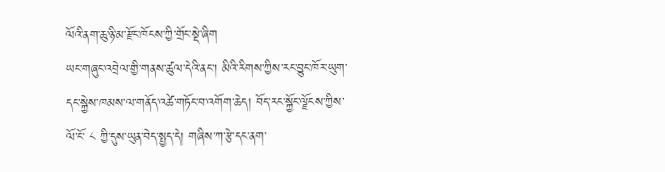ལོའི་ནག་ཆུ་ཉི་མ་རྫོང་ཁོངས་ཀྱི་གྲོང་སྡེ་ཞིག
ཡང་གཞུང་འབྲེལ་གྱི་གནས་ཚུལ་དེའི་ནང་། མིའི་རིགས་ཀྱིས་རང་བྱུང་ཁོར་ཡུག་དང་སྐྱེས་ཁམས་ལ་གནོད་འཚེ་གཏོང་བ་འགོག་ཆེད། བོད་རང་སྐྱོང་ལྗོངས་ཀྱིས་ལོ་ངོ་ ༨ ཀྱི་དུས་ཡུན་བེད་སྤྱད་དེ། གཞིས་ཀ་རྩེ་དང་ནག་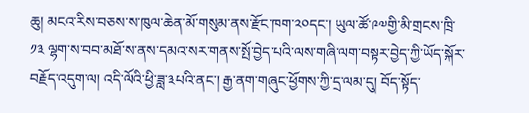ཆུ། མངའ་རིས་བཅས་ས་ཁུལ་ཆེན་མོ་གསུམ་ནས་རྫོང་ཁག་༢༠དང་། ཡུལ་ཚོ་༩༧གྱི་མི་གྲངས་ཁྲི་ ༡༣ ལྷག་ས་བབ་མཐོ་ས་ནས་དམའ་སར་གནས་སྤོ་བྱེད་པའི་ལས་གཞི་ལག་བསྟར་བྱེད་ཀྱི་ཡོད་སྐོར་བརྗོད་འདུག་ལ། འདི་ལོའི་ཕྱི་ཟླ་༣པའི་ནང་། རྒྱ་ནག་གཞུང་ཕྱོགས་ཀྱི་དྲ་ལམ་དུ། བོད་སྟོད་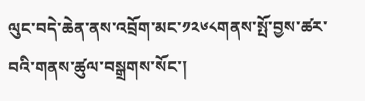ལུང་བདེ་ཆེན་ནས་འབྲོག་མང་༡༢༦༨གནས་སྤོ་བྱས་ཚར་བའི་གནས་ཚུལ་བསྒྲགས་སོང་།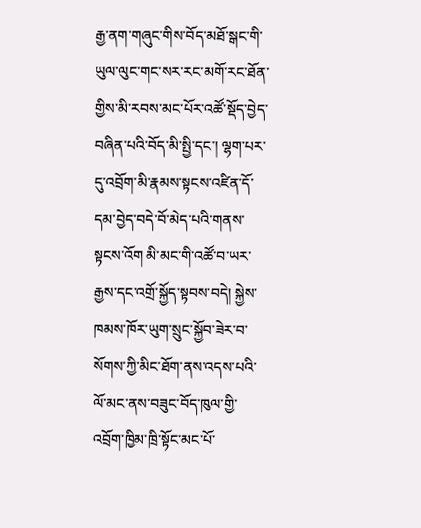རྒྱ་ནག་གཞུང་གིས་བོད་མཐོ་སྒང་གི་ཡུལ་ལུང་གང་སར་རང་མགོ་རང་ཐོན་གྱིས་མི་རབས་མང་པོར་འཚོ་སྡོད་བྱེད་བཞིན་པའི་བོད་མི་སྤྱི་དང་། ལྷག་པར་དུ་འབྲོག་མི་རྣམས་སྟངས་འཛིན་དོ་དམ་བྱེད་བདེ་བོ་མེད་པའི་གནས་སྟངས་འོག མི་མང་གི་འཚོ་བ་ཡར་རྒྱས་དང་འགྲོ་སྐྱོད་སྟབས་བདེ། སྐྱེས་ཁམས་ཁོར་ཡུག་སྲུང་སྐྱོབ་ཟེར་བ་སོགས་ཀྱི་མིང་ཐོག་ནས་འདས་པའི་ལོ་མང་ནས་བཟུང་བོད་ཁུལ་གྱི་འབྲོག་ཁྱིམ་ཁྲི་སྟོང་མང་པོ་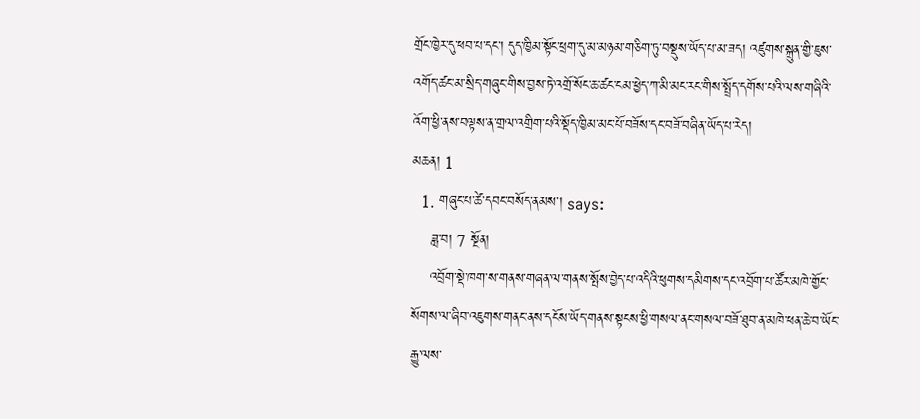གྲོང་ཁྱེར་དུ་ཕབ་པ་དང་། དུད་ཁྱིམ་སྟོང་ཕྲག་དུ་མ་མཉམ་གཅིག་ཏུ་བསྡུས་ཡོད་པ་མ་ཟད། འཛུགས་སྐྲུན་གྱི་ཇུས་འགོད་ཚང་མ་སྲིད་གཞུང་གིས་བྱས་ཏེ་འགྲོ་སོང་ཆ་ཚང་ངམ་ཕྱེད་ཀ་མི་མང་རང་གིས་སྤྲོད་དགོས་པའི་ལས་གཞིའི་འོག་ཕྱི་ནས་བལྟས་ན་གྲལ་འགྲིག་པའི་སྡོད་ཁྱིམ་མང་པོ་བཟོས་དང་བཟོ་བཞིན་ཡོད་པ་རེད།
མཆན། 1
  1. གཞུང་པ་ཚེ་དབང་བསོད་ནམས་། says:
    ཟླ་བ། 7 སྔོན།
    འབྲོག་སྡེ་ཁག་ས་གནས་གཞན་ལ་གནས་སྤོས་བྱེད་པ་འདིའི་ཕུགས་དམིགས་དང་འབྲོག་པ་ཚོར་མཁེ་གྱོང་སོགས་ལ་ཞིབ་འཇུགས་གནང་ནས་དངོས་ཡོད་གནས་སྟངས་ཕྱི་གསལ་ནང་གསལ་བཟོ་ཐུབ་ན་མཁེ་ཕན་ཆེ་བ་ཡོང་རྒྱུ་ལས་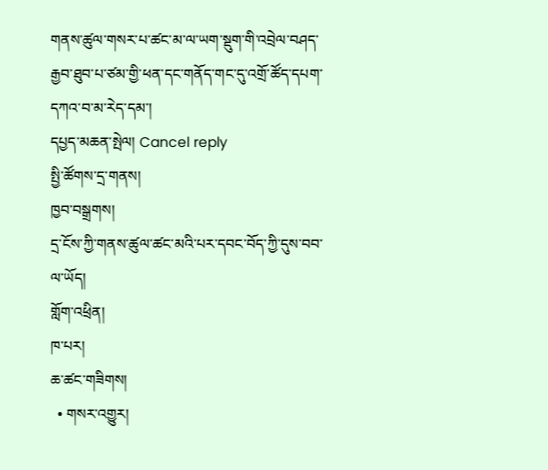གནས་ཚུལ་གསར་པ་ཚང་མ་ལ་ཡག་སྡུག་གི་འབྲེལ་བཤད་རྒྱབ་ཐུབ་པ་ཙམ་གྱི་ཕན་དང་གནོད་གང་དུ་འགྲོ་ཚོད་དཔག་དཀའ་བ་མ་རེད་དམ་།
དཔྱད་མཆན་སྤེལ། Cancel reply
སྤྱི་ཚོགས་དྲ་གནས།
ཁྱབ་བསྒྲགས།
དྲ་ངོས་ཀྱི་གནས་ཚུལ་ཚང་མའི་པར་དབང་བོད་ཀྱི་དུས་བབ་ལ་ཡོད།
གློག་འཕྲིན།
ཁ་པར།
ཆ་ཚང་གཟིགས།
  • གསར་འགྱུར།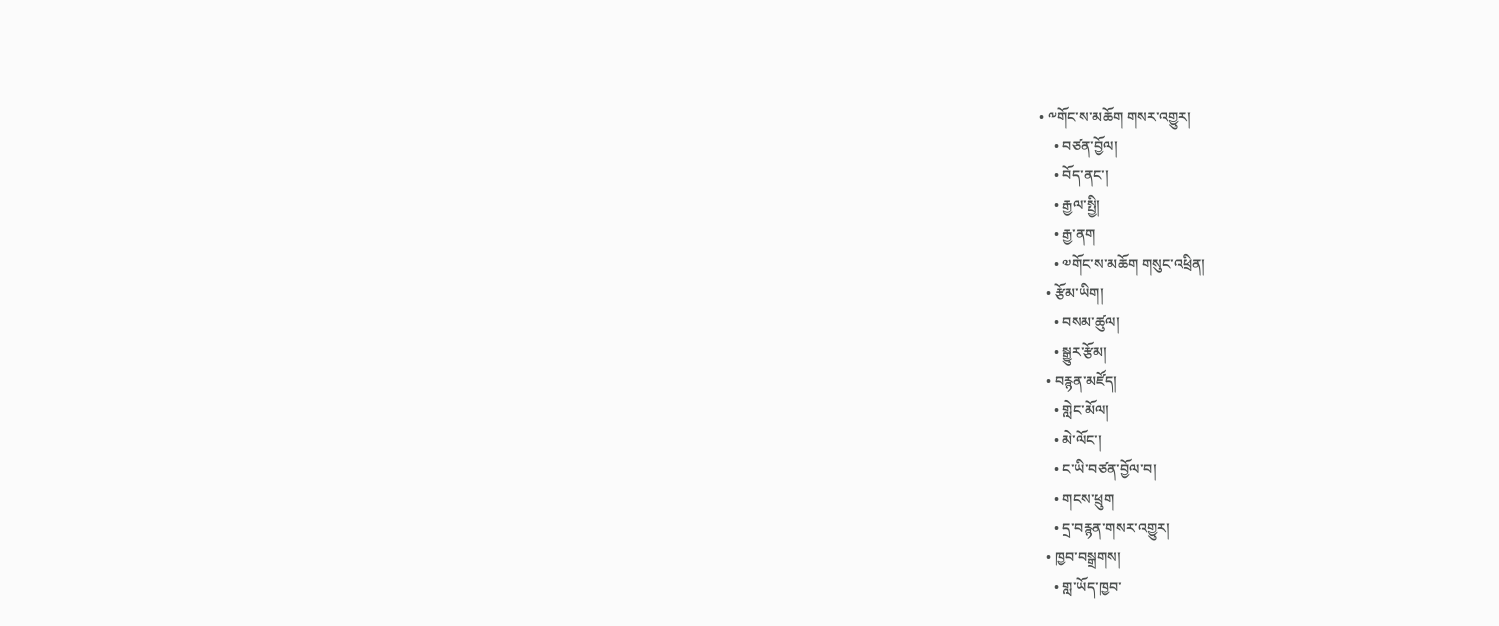• ༸གོང་ས་མཆོག གསར་འགྱུར།
    • བཙན་བྱོལ།
    • བོད་ནང་།
    • རྒྱལ་སྤྱི།
    • རྒྱ་ནག
    • ༧གོང་ས་མཆོག གསུང་འཕྲིན།
  • རྩོམ་ཡིག།
    • བསམ་ཚུལ།
    • སྒྱུར་རྩོམ།
  • བརྙན་མཛོད།
    • གླེང་མོལ།
    • མེ་ལོང་།
    • ང་ཡི་བཙན་བྱོལ་བ།
    • གངས་ཕྲུག
    • དྲ་བརྙན་གསར་འགྱུར།
  • ཁྱབ་བསྒྲགས།
    • གླ་ཡོད་ཁྱབ་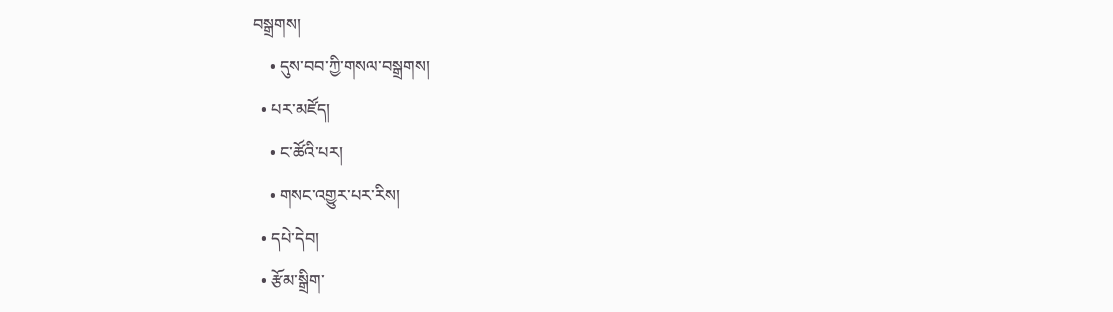བསྒྲགས།
    • དུས་བབ་ཀྱི་གསལ་བསྒྲགས།
  • པར་མཛོད།
    • ང་ཚོའི་པར།
    • གསང་འགྱུར་པར་རིས།
  • དཔེ་དེབ།
  • རྩོམ་སྒྲིག་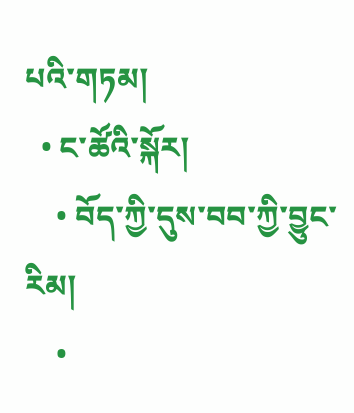པའི་གཏམ།
  • ང་ཚོའི་སྐོར།
    • བོད་ཀྱི་དུས་བབ་ཀྱི་བྱུང་རིམ།
    •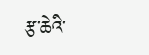རྩ་ཆེའི་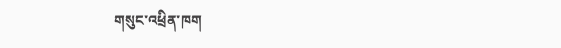གསུང་འཕྲིན་ཁག